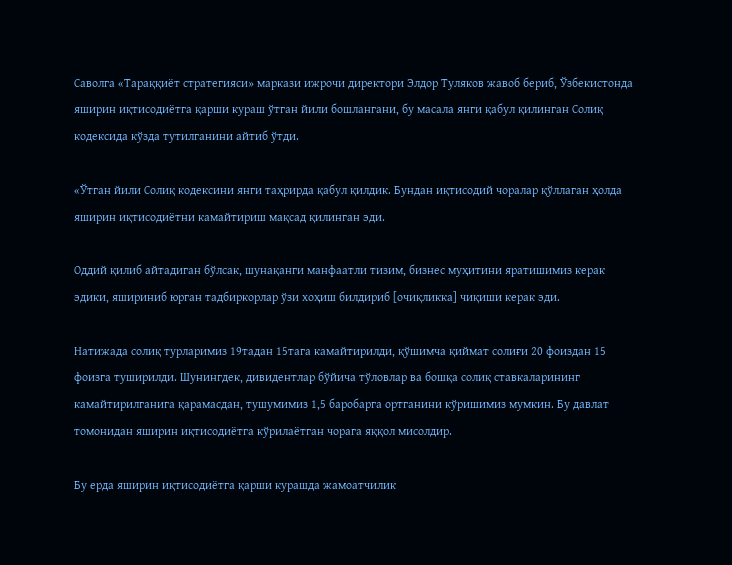Саволга «Тараққиёт стратегияси» маркази ижрочи директори Элдор Туляков жавоб бериб, Ўзбекистонда яширин иқтисодиётга қарши кураш ўтган йили бошлангани, бу масала янги қабул қилинган Солиқ кодексида кўзда тутилганини айтиб ўтди.

«Ўтган йили Солиқ кодексини янги таҳрирда қабул қилдик. Бундан иқтисодий чоралар қўллаган ҳолда яширин иқтисодиётни камайтириш мақсад қилинган эди.

Оддий қилиб айтадиган бўлсак, шунақанги манфаатли тизим, бизнес муҳитини яратишимиз керак эдики, яшириниб юрган тадбиркорлар ўзи хоҳиш билдириб [очиқликка] чиқиши керак эди.

Натижада солиқ турларимиз 19тадан 15тага камайтирилди, қўшимча қиймат солиғи 20 фоиздан 15 фоизга туширилди. Шунингдек, дивидентлар бўйича тўловлар ва бошқа солиқ ставкаларининг камайтирилганига қарамасдан, тушумимиз 1,5 баробарга ортганини кўришимиз мумкин. Бу давлат томонидан яширин иқтисодиётга кўрилаётган чорага яққол мисолдир.

Бу ерда яширин иқтисодиётга қарши курашда жамоатчилик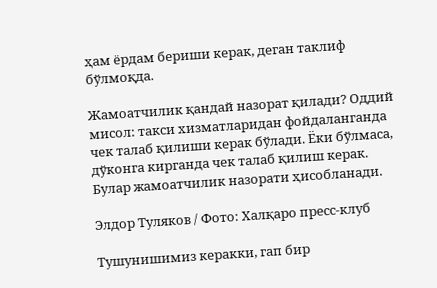ҳам ёрдам бериши керак, деган таклиф бўлмоқда.

Жамоатчилик қандай назорат қилади? Оддий мисол: такси хизматларидан фойдаланганда чек талаб қилиши керак бўлади. Ёки бўлмаса, дўконга кирганда чек талаб қилиш керак. Булар жамоатчилик назорати ҳисобланади.

Элдор Туляков / Фото: Халқаро пресс-клуб

Тушунишимиз керакки, гап бир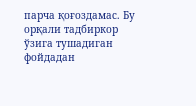парча қоғоздамас. Бу орқали тадбиркор ўзига тушадиган фойдадан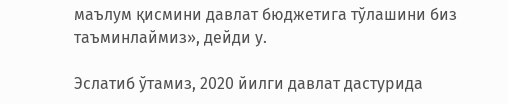маълум қисмини давлат бюджетига тўлашини биз таъминлаймиз», дейди у.

Эслатиб ўтамиз, 2020 йилги давлат дастурида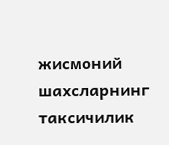жисмоний шахсларнинг таксичилик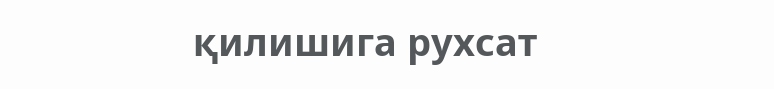қилишига рухсат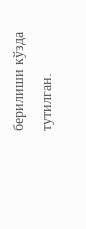берилиши кўзда тутилган.